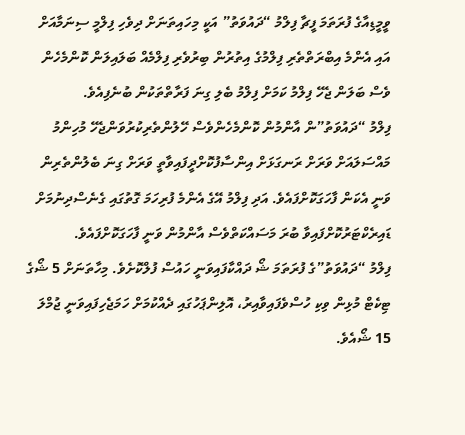ވީމީޑިއާގެ ފުރަތަމަ ފީޗާ ފިލްމު “ދައުވަތު” އަކީ މިހައިތަނަށް ދިވެހި ފިލްމީ ސިނަމާއަށް އައި އެންމެ އިބްރަތްތެރި ފިލްމުގެ އިތުރުން ބިރުވެރި ފިލްމެއް ބަލައިލަން ކޮންމެހެން ވެސް ބަލަން ޖެހޭ ފިލްމު ކަމަށް ފިލްމު ބެލި ގިނަ ފަރާތްތަކުން ބުނެފިއެވެ.
ފިލްމު “ދައުވަތު”ން އާންމުން ކޮންމެހެންވެސް ހޭލުންތެރިކުރުވަންޖެހޭ މުހިންމު މައްސަލައަށް ވަރަށް ރަނގަޅަށް އިންސާފުކޮށްދީފައިވާތީ ވަރަށް ގިނަ ބެލުންތެރިން ވަނީ އެކަން ފާހަގަކޮށްފައެވެ. އަދި ފިލްމު އޭގެ އެންމެ ފުރިހަމަ ގޮތުގައި ގެނެސްދިނުމަށް ޑައިރެކްޓަރުކޮށްފައިވާ ބުރަ މަސައްކަތްވެސް އާންމުން ވަނީ ފާހަގަކޮށްފައެވެ.
ފިލްމު “ދައުވަތު”ގެ ފުރަތަމަ ޝޯ ދައްކާފައިވަނީ ހައުސް ފުލްކޮށެވެ. މިހާތަނަށް 5 ޝޯގެ ޓިކެޓް މުޅިން ވިކި ހުސްވެފައިވާއިރު، އޮލިންޕަހުގައި ދެއްކުމަށް ހަމަޖެހިފައިވަނީ ޖުމްލަ 15 ޝޯއެވެ.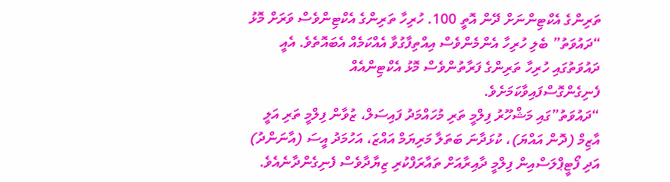ތަރިންގެ އެކްޓިންނަށް ދޭން އޮތީ 100. ހުރިހާ ތަރިންގެ އެކްޓިންވެސް ވަރަށް މޮޅު
“ދައުވަތު” ބެލި ހުރިހާ އެންމެންވެސް އިއްތިފާގުވާ އެއްކަމެއް އެބައޮތެވެ. އެއީ ދައުވަތުގައި ހުރިހާ ތަރިންގެ ފަރާތުންވެސް މޮޅު އެކްޓިންއެއް ފެނިގެންގޮސްފައިވާކަމަށެވެ.
“ދައުވަތު”ގައި މަޝްހޫރު ފިލްމީ ތަރި މުހައްމަދު ފައިސަލް، ޒުވާން ފިލްމީ ތަރި އަލީ އާޒިމް (ދޮން އައްޔަ)، ކުޅަދާނަ ބަތަލާ މަރިޔަމް އައްޒަ، އަހުމަދު އީސަ (އާނަންދު) އަދި ފޯޓީޕްލަސްއިން ފިލްމީ ދާއިރާއަށް ތައާރަފްކުރި ޒިޔާދާވެސް ފެނިގެންދާނެއެވެ.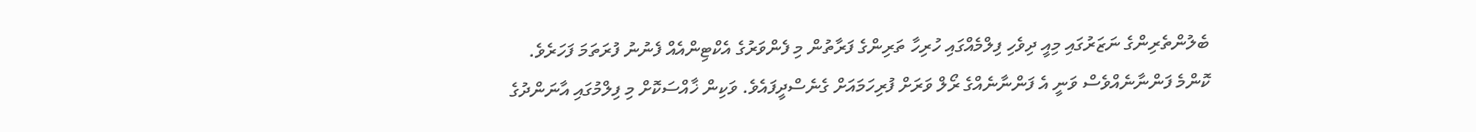ބެލުންތެރިންގެ ނަޒަރުގައި މިއީ ދިވެހި ފިލްމެއްގައި ހުރިހާ ތަރިންގެ ފަރާތުން މި ފެންވަރުގެ އެކްޓިންއެއް ފެނުނު ފުރަތަމަ ފަހަރެވެ. ކޮންމެ ފަންނާނެއްވެސް ވަނީ އެ ފަންނާނެއްގެ ރޯލް ވަރަށް ފުރިހަމައަށް ގެނެސްދީފައެވެ. ވަކިން ޚާއްސަކޮށް މި ފިލްމުގައި އާނަންދުގެ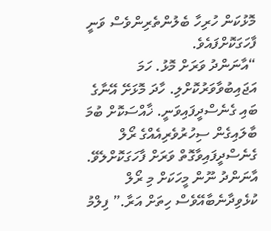މޮޅުކަން ހުރިހާ ބެލުންތެރިންވެސް ވަނީ ފާހަގަކޮށްފައެވެ.
“އާނަންދު ވަރަށް މޮޅު. ހަމަ އަޖައިބުވާވަރުކޮށްލި. ހާދަ މޮޅަށޭ އޭނާގެ ބައި ގެނެސްދީފައިވަނީ. ޚާއްސަކޮށް ބުމަ ބާލައިގެން ސިހުރުވެރިއެއްގެ ރޯލް ގެނެސްދީފައިވާގޮތް ވަރަށް ފާހަގަކޮށްލެވޭ. އާނަންދު ނޫން މީހަކަށް މި ރޯލް ކުޅެވިދާނެބާއޭވެސް ހިތަށް އަރާ.” ފިލްމު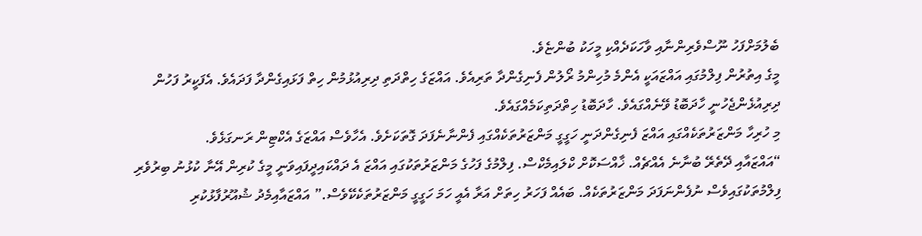ބެލުމަށްފަހު ނޫސްވެރިންނާއި ވާހަކަދެއްކި މީހަކު ބުންޏެވެ.
މީގެ އިތުރުން ފިލްމުގައި އައްޒައަކީ އެންމެ މުހިންމު ރޯލުން ފެނިގެންދާ ތަރިއެވެ. އައްޒަގެ ހިތްދަތި ދިރިއުޅުމުން ހިތް ފަޅައިގެންދާ ފަދައެވެ. އެފަކީރު ފަހުން ދިރިއުޅެންޖެހުނީ ހާދަބޮޑު ވޭނެއްގައެވެ. ހާދަބޮޑު ހިތްދަތިކަމެއްގައެވެ.
މި ހުރިހާ މަންޒަރުތަކެއްގައި އައްޒަ ފެނިގެންދަނީ ހަގީގީ މަންޒަރުތަކެއްގައި ފެންނާނެފަދަ ގޮތަކަށެވެ. އެހާވެސް އައްޒަގެ އެކްޓިން ރަނގަޅެވެ.
“އައްޒައާއި ދޭތެރޭ ބުނާނެ އެއްޗެއް. ޚާއްސަކޮށް ކްލައިމެކްސް. ފިލްމުގެ ފަހުގެ މަންޒަރުތަކުގައި އައްޒަ އެ ދައްކައިދީފައިވަނީ މީގެ ކުރިން އޭނާ ކުޅުނު ބިރުވެރި ފިލްމުތަކުގައިވެސް ނުފެންނަފަދަ މަންޒަރުތަކެއް. ބައެއް ފަހަރު ހިތަށް އަރާ އެއީ ހަމަ ހަގީގީ މަންޒަރުތަކެކޭވެސް.” އައްޒައާއިމެދު ޝުއޫރުފާޅުކުރި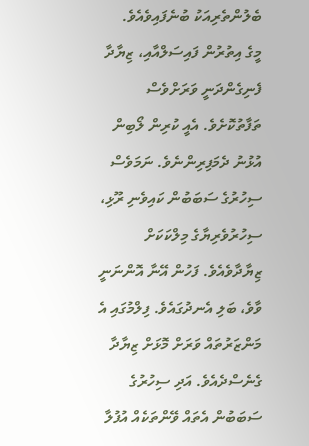ބެލުންތެރިއަކު ބުނެފައިވެއެވެ.
މީގެ އިތުރުން ފައިސަލްއާއި، ޒިޔާދާ ފެނިގެންދަނީ ވަރަށްވެސް ތަފާތުކޮށެވެ. އެއީ ކުރިން ލޯބިން އުޅުނު ދެމަފިރިންނެވެ. ނަމަވެސް ސިހުރުގެ ސަބަބުން ކައިވެނި ރޫޅި، ސިހުރުވެރިޔާގެ މިލްކަކަށް ޒިޔާދާވެއެވެ. ފަހުން އޭނާ އޮންނަނީ ވާވެ، ބަލި އެނދުގައެވެ. ފިލްމުގައި އެ މަންޒަރުތައް ވަރަށް މޮޅަށް ޒިޔާދާ ގެނެސްދެއެވެ. އަދި ސިހުރުގެ ސަބަބުން އެތައް ވޭންތަކެއް އުފުލާ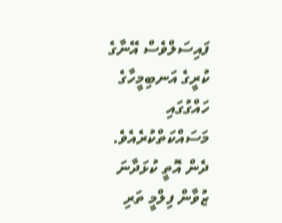ފައިސަލްވެސް އޭނާގެ ކުރީގެ އަނބިމީހާގެ ހައްގުގައި މަސައްކަތްކުރެއެވެ.
ދެން އޮތީ ކުޅަދާނަ ޒުވާން ފިލްމީ ތަރި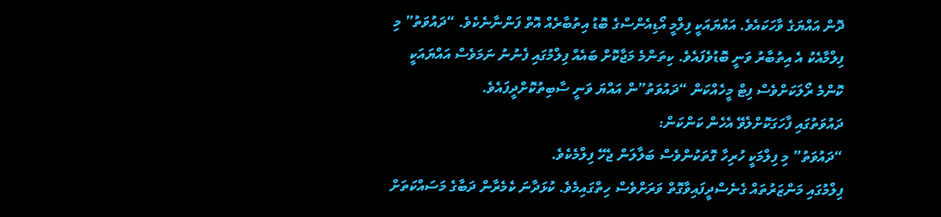ދޮން އައްޔަގެ ވާހަކައެވެ. އައްޔައަކީ ފިލްމީ އޯޑިއެންސްގެ ބޮޑު އިތުބާރެއް އޮތް ފަންނާނެކެވެ. “ދައުވަތު” މި ފިލްމާއެކު އެ އިތުބާރު ވަނީ ބޮޑުވެފައެވެ. ކިތަންމެ މަޖާކޮށް ބައެއް ފިލްމުގައި ފެނުނު ނަމަވެސް އައްޔައަކީ ކޮންމެ ރޯލަކަށްވެސް ފިޓް މީހެއްކަން “ދައުވަތު”ން އައްޔަ ވަނީ ސާބިތުކޮށްދީފައެވެ.
ދައުވަތުގައި ފާހަގަކޮށްލެވޭ އެހެން ކަންކަން:
“ދައުވަތު” މި ފިލްމަކީ ހުރިހާ ގޮތަކުންވެސް ބަލާލަން ޖެހޭ ފިލްމެކެވެ.
ފިލްމުގައި މަންޒަރުތައް ގެނެސްދީފައިވާގޮތް ވަރަށްވެސް ހިތްގައިމެވެ. ކުޅަދާނަ ކެމެރާން ދަބާގެ މަސައްކަތަށް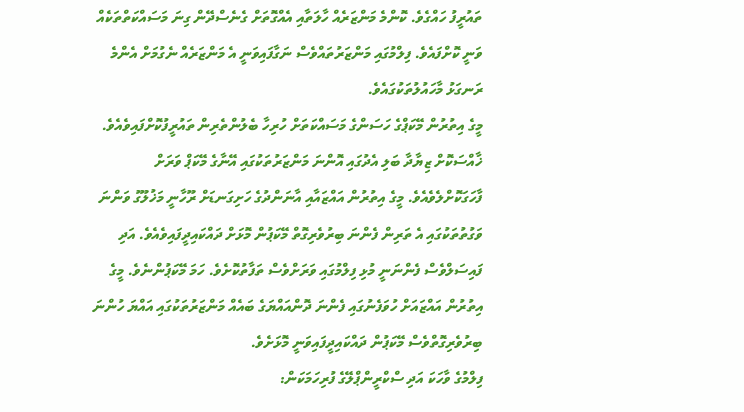ތައުރީފު ހައްގެވެ. ކޮންމެ މަންޒަރެއް ހާލަތާއި އެއްގޮތަށް ގެނެސްދޭން ގިނަ މަސައްކަތްތަކެއް ވަނީ ކޮށްފައެވެ. ފިލްމުގައި މަންޒަރުތައްވެސް ނަގާފައިވަނީ އެ މަންޒަރެއް ނެގުމަށް އެންމެ ރަނގަޅު މާހައުލުތަކުގައެވެ.
މީގެ އިތުރުން މޭކަޕްގެ ހަސަންގެ މަސައްކަތަށް ހުރިހާ ބެލުންތެރިން ތައުރީފުކޮށްފައިވެއެވެ. ޚާއްސަކޮށް ޒިޔާދާ ބަލި އެދުގައި އޮންނަ މަންޒަރުތަކުގައި އޭނާގެ މޭކަޕް ވަރަށް ފާހަގަކޮށްލެވެއެވެ. މީގެ އިތުރުން އައްޒައާއި އާނަންދުގެ ހަށިގަނޑަށް ރޫހާނީ މަޚުލޫގު ވަންނަ ވަގުތުތަކުގައި އެ ތަރިން ފެންނަ ބިރުވެރިގޮތް މޭކަޕުން މޮޅަށް ދައްކައިދީފައިވެއެވެ. އަދި ފައިސަލްވެސް ފެންނަނީ މުޅި ފިލްމުގައި ވަރަށްވެސް ތަފާތުކޮށެވެ. ހަމަ މޭކަޕުންނެވެ. މީގެ އިތުރުން އައްޒައަށް ހުވަފެނުގައި ފެންނަ ދޮންއައްޔަގެ ބައެއް މަންޒަރުތަކުގައި އައްޔަ ހުންނަ ބިރުވެރިގޮތްވެސް މޭކަޕުން ދައްކައިދީފައިވަނީ މޮޅަށެވެ.
ފިލްމުގެ ވާހަކަ އަދި ސްކްރީންޕްލޭގެ ފުރިހަމަކަން: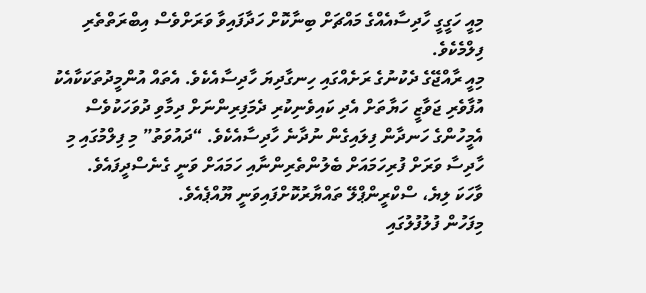މިއީ ހަގީގީ ހާދިސާއެއްގެ މައްޗަށް ބިނާކޮށް ހަދާފައިވާ ވަރަށްވެސް އިބްރަތްތެރި ފިލްމެކެވެ.
މިއީ ރާއްޖޭގެ ދެކުނުގެ ރަށެއްގައި ހިނގާދިޔަ ހާދިސާއެކެވެ. އެތައް އުންމީދުތަކަކާއެކު އުފާވެރި ޖަވާޒީ ހަޔާތަށް އެދި ކައިވެނިކުރި ދެމަފިރިންނަށް ދިމާވި ދުވަހަކުވެސް އެމީހުންގެ ހަނދާން ފިލައިގެން ނުދާނެ ހާދިސާއެކެވެ. “ދައުވަތު” މި ފިލްމުގައި މި ހާދިސާ ވަރަށް ފުރިހަމައަށް ބެލުންތެރިންނާއި ހަމައަށް ވަނީ ގެނެސްދީފައެވެ.
ވާހަކަ ލިޔެ، ސްކްރީންޕްލޭ ތައްޔާރުކޮށްފައިވަނީ ޔޫއްޕެއެވެ.
މިފަހުން ފުލުފުލުގައި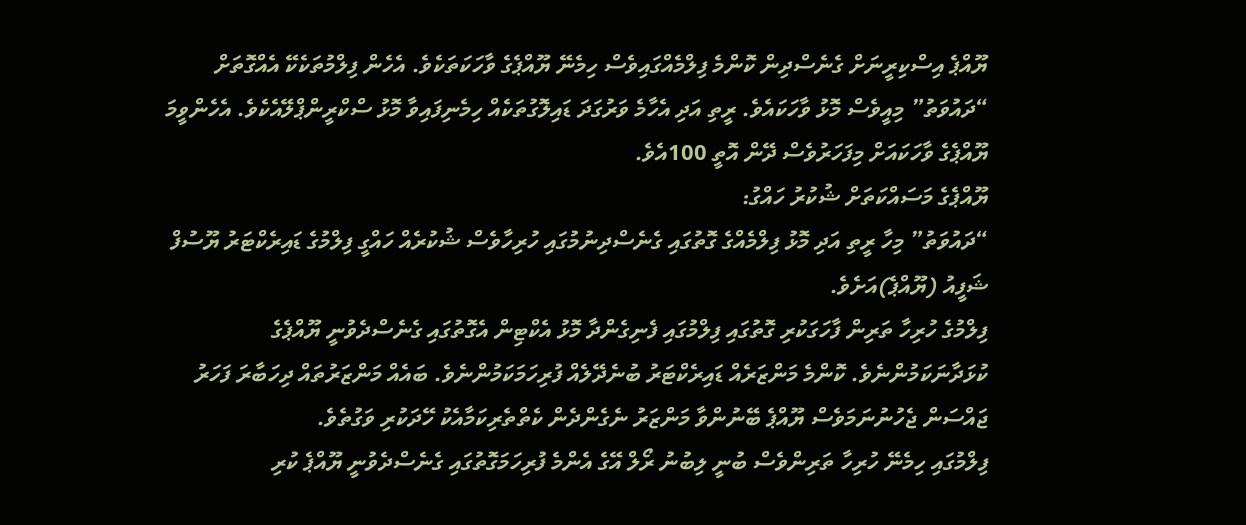ޔޫއްޕެ އިސްކިރީނަށް ގެނެސްދިން ކޮންމެ ފިލްމެއްގައިވެސް ހިމެނޭ ޔޫއްޕެގެ ވާހަކަތަކެވެ. އެހެން ފިލްމުތަކެކޭ އެއްގޮތަށް “ދައުވަތު” މިއީވެސް މޮޅު ވާހަކައެވެ. ރީތި އަދި އެހާމެ ވަރުގަދަ ޑައިލޮގުތަކެއް ހިމެނިފައިވާ މޮޅު ސްކްރީންޕްލޭއެކެވެ. އެހެންވީމަ ޔޫއްޕެގެ ވާހަކައަށް މިފަހަރުވެސް ދޭން އޮތީ 100އެވެ.
ޔޫއްޕެގެ މަސައްކަތަށް ޝުކުރު ހައްގު:
“ދައުވަތު” މިހާ ރީތި އަދި މޮޅު ފިލްމެއްގެ ގޮތުގައި ގެނެސްދިނުމުގައި ހުރިހާވެސް ޝުކުރެއް ހައްގީ ފިލްމުގެ ޑައިރެކްޓަރު ޔޫސުފް ޝަފީއު (ޔޫއްޕެ)އަށެވެ.
ފިލްމުގެ ހުރިހާ ތަރިން ފާހަގަކުރި ގޮތުގައި ފިލްމުގައި ފެނިގެންދާ މޮޅު އެކްޓިން އެގޮތުގައި ގެނެސްދެވުނީ ޔޫއްޕެގެ ކުޅަދާނަކަމުންނެވެ. ކޮންމެ މަންޒަރެއް ޑައިރެކްޓަރު ބުނެދޭލެއް ފުރިހަމަކަމުންނެވެ. ބައެއް މަންޒަރުތައް ދިހަބާރަ ފަހަރު ޖައްސަން ޖެހުނުނަމަވެސް ޔޫއްޕެ ބޭނުންވާ މަންޒަރު ނެގެންދެން ކެތްތެރިކަމާއެކު ހޭދަކުރި ވަގުތެވެ.
ފިލްމުގައި ހިމެނޭ ހުރިހާ ތަރިންވެސް ބުނީ ލިބުނު ރޯލް އޭގެ އެންމެ ފުރިހަމަގޮތުގައި ގެނެސްދެވުނީ ޔޫއްޕެ ކުރި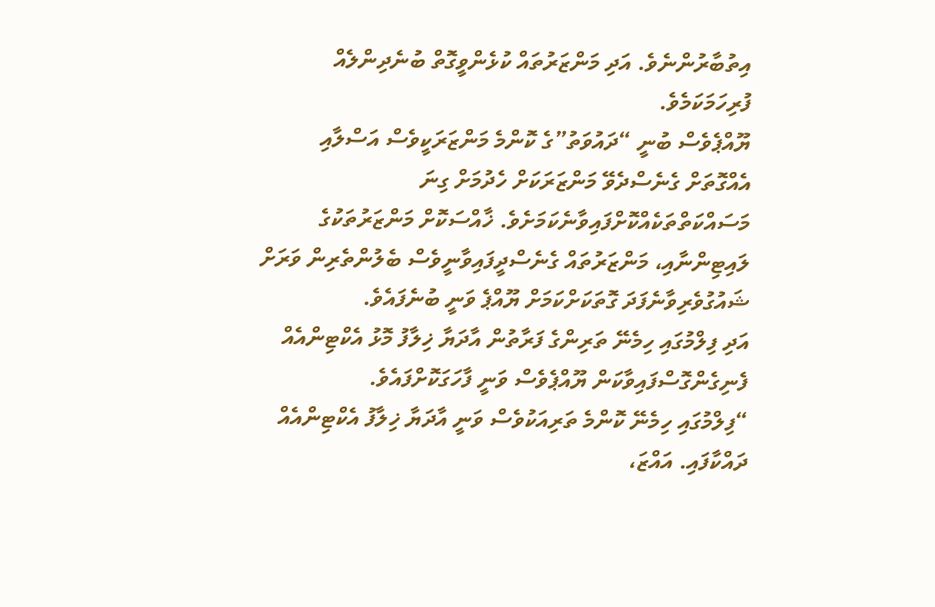އިތުބާރުންނެވެ. އަދި މަންޒަރުތައް ކުޅެންވީގޮތް ބުނެދިންލެއް ފުރިހަމަކަމެވެ.
ޔޫއްޕެވެސް ބުނީ “ދައުވަތު”ގެ ކޮންމެ މަންޒަރަކީވެސް އަސްލާއި އެއްގޮތަށް ގެނެސްދެވޭ މަންޒަރަކަށް ހެދުމަށް ގިނަ މަސައްކަތްތަކެއްކޮށްފައިވާނެކަމަށެވެ. ޚާއްސަކޮށް މަންޒަރުތަކުގެ ލައިޓިންނާއި، މަންޒަރުތައް ގެނެސްދީފައިވާނީވެސް ބެލުންތެރިން ވަރަށް ޝައުގުވެރިވާނެފަދަ ގޮތަކަށްކަމަށް ޔޫއްޕެ ވަނީ ބުނެފައެވެ.
އަދި ފިލްމުގައި ހިމެނޭ ތަރިންގެ ފަރާތުން އާދަޔާ ޚިލާފު މޮޅު އެކްޓިންއެއް ފެނިގެންގޮސްފައިވާކަން ޔޫއްޕެވެސް ވަނީ ފާހަގަކޮށްފައެވެ.
“ފިލްމުގައި ހިމެނޭ ކޮންމެ ތަރިއަކުވެސް ވަނީ އާދަޔާ ޚިލާފު އެކްޓިންއެއް ދައްކާފައި. އައްޒަ،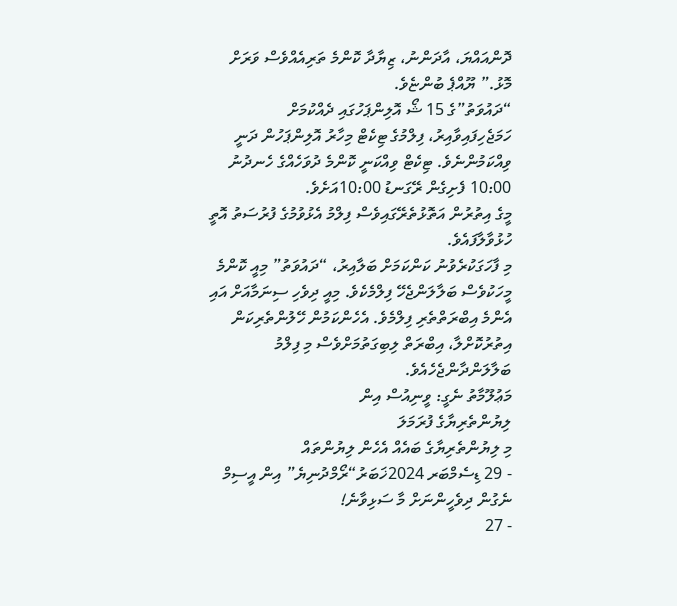ދޮންއައްޔަ، އާދަންނު، ޒިޔާދާ ކޮންމެ ތަރިއެއްވެސް ވަރަށް މޮޅު.” ޔޫއްޕެ ބުންޏެވެ.
“ދައުވަތު”ގެ 15 ޝޯ އޮލިންޕަހުގައި ދެއްކުމަށް ހަމަޖެހިފައިވާއިރު، ފިލްމުގެ ޓިކެޓް މިހާރު އޮލިންޕަހުން ދަނީ ވިއްކަމުންނެވެ. ޓިކެޓް ވިއްކަނީ ކޮންމެ ދުވަހެއްގެ ހެނދުނު 10:00 ފެށިގެން ރޭގަނޑު 10:00އަށެވެ.
މީގެ އިތުރުން އަތޮޅުތެރޭގައިވެސް ފިލްމު އެޅުވުމުގެ ފުރުސަތު އޮތީ ހުޅުވާލާފައެވެ.
މި ފާހަގަކުރެވުނު ކަންކަމަށް ބަލާއިރު، “ދައުވަތު” މިއީ ކޮންމެ މީހަކުވެސް ބަލާލަންޖެހޭ ފިލްމެކެވެ. މިއީ ދިވެހި ސިނަމާއަށް އައި އެންމެ އިބްރަތްތެރި ފިލްމެވެ. އެހެންކަމުން ހޭލުންތެރިކަން އިތުރުކޮށްލާ، އިބްރަތް ލިބިގަތުމަށްވެސް މި ފިލްމު ބަލާލަންދާންޖެހެއެވެ.
މަޢުލޫމާތު ނެގީ: ވީނިއުސް އިން
ލިޔުންތެރިޔާގެ ފުރަމަލަ
މި ލިޔުންތެރިޔާގެ ބައެއް އެހެން ލިޔުންތައް
- 29 ޑިސެމްބަރ 2024ޚަބަރު“ރޯމްދުނިޔެ” އިން އީސިމް ނެގުން ދިވެހީންނަށް މާ ސަޅިވާނެ!
- 27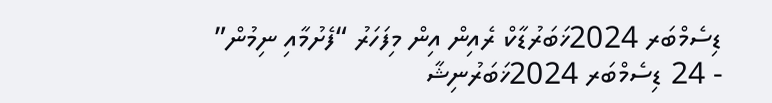ޑިސެމްބަރ 2024ޚަބަރުޑާކް ރެއިން އިން މިފަހަރު “ފެށުމާއި ނިމުން”
- 24 ޑިސެމްބަރ 2024ޚަބަރުނިޝާ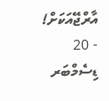އާރްޖޭއަކަށް!
- 20 ޑިސެމްބަރ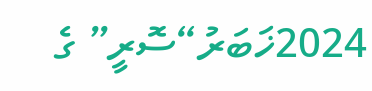2024ޚަބަރު“ސޮރީ” ގެ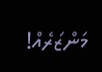މަންޒަރެއް!